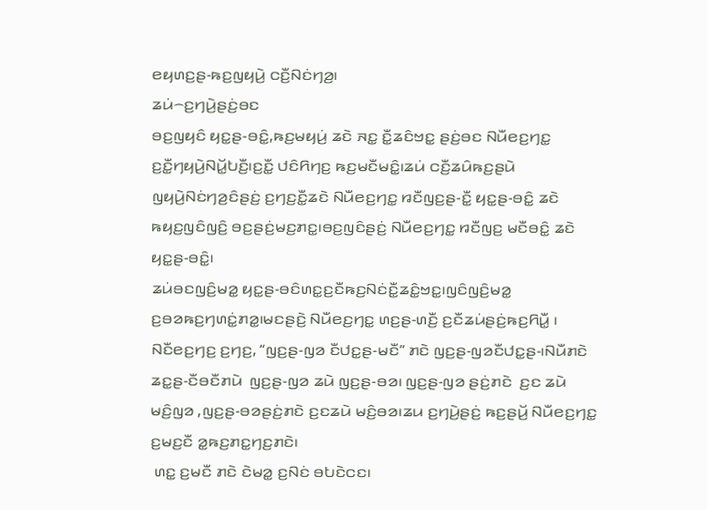ꤕꤟꤛꤢ꤬ꤔ-ꤒꤢ꤬ꤜꤟꤣꤧ꤬ ꤍꤢꤪ꤬ꤡꤢꤦꤚꤤ꤬꤯
ꤘꤣꤦ꤮ꤢ꤬ꤚꤣꤧ꤬ꤔꤢꤦ꤬ꤋꤢ
ꤋꤢ꤬ꤜꤟꤢꤨ ꤟꤢ꤭ꤔ-ꤋꤢꤨ꤭,ꤒꤢ꤬ꤗꤟꤣꤦ꤬ ꤘꤢꤧ ꤏꤢ꤭ ꤢꤪ꤭ꤘꤢꤨꤠꤢ꤭ ꤔꤢꤦ꤬ꤋꤢ ꤡꤣꤪꤕꤢ꤬ꤚꤢ꤭ ꤢ꤬ꤢꤪ꤭ꤚꤟꤣꤧ꤬ꤡꤣꤩ꤭ꤝꤢꤪ꤬꤯ꤢ꤬ꤢꤪ꤭ ꤓꤢꤨꤖꤚꤢ꤬ ꤒꤢ꤬ꤗꤢꤪꤗꤢꤨ꤭꤯ꤘꤣꤦ ꤍꤢꤪ꤬ꤘꤣꤨꤒꤢ꤬ꤔꤣꤧ  ꤜꤟꤣꤧ꤬ꤡꤢꤦꤚꤤ꤬ꤢꤨꤔꤢꤦ꤬ ꤢ꤬ꤚꤢ꤬ꤢꤪ꤭ꤘꤢꤧ ꤡꤣꤪꤕꤢ꤬ꤚꤢ꤭ ꤙꤢꤪꤜꤢ꤬ꤔ-ꤢꤪ꤭ ꤟꤢ꤭ꤔ-ꤋꤢꤨ꤭ ꤘꤢꤧ ꤒꤟꤢ꤬ꤜꤢꤨꤜꤢꤨ꤬ ꤋꤢ꤬ꤔꤢꤦ꤬ꤗꤢ꤬ꤊꤢ꤭꤯ꤋꤢ꤬ꤜꤢꤨꤔꤢꤦ꤬ ꤡꤣꤪꤕꤢ꤬ꤚꤢ꤭ ꤙꤢꤪꤜꤢ꤬ ꤗꤢꤪꤋꤢꤨ꤭ ꤘꤢꤧ ꤟꤢ꤭ꤔ-ꤋꤢꤨ꤭꤯
ꤘꤣꤦꤋꤢꤜꤢꤨ꤬ꤗꤤ꤭ ꤟꤢ꤭ꤔ-ꤋꤢꤨꤛꤢ꤭ꤢ꤬ꤢꤪꤒꤢ꤬ꤡꤢꤦꤢꤪ꤭ꤘꤢꤨ꤭ꤠꤢ꤭꤯ꤜꤢꤨꤜꤢꤨ꤬ꤗꤤ꤭ ꤢ꤬ꤋꤤꤒꤢ꤬ꤚꤛꤢꤦ꤭ꤊꤤ꤭꤯ꤗꤢꤔꤢꤧ꤬ ꤡꤣꤪꤕꤢ꤬ꤚꤢ꤭ ꤛꤢ꤬ꤔ-ꤛꤢꤪ꤬ ꤢ꤬ꤢꤪꤘꤣꤦꤔꤢꤦ꤬ꤒꤢ꤬ꤖꤣꤪ꤭ ꤯
ꤡꤢꤪꤕꤢ꤬ꤚꤢ꤬ ꤢ꤬ꤚꤢ꤬, “ꤜꤢ꤬ꤔ-ꤜꤤ ꤢꤪꤓꤢ꤭ꤔ-ꤗꤢꤪ” ꤊꤢꤧ ꤜꤢ꤬ꤔ-ꤜꤤꤢꤪꤓꤢ꤭ꤔ-꤯ꤡꤣꤪꤊꤢꤧ ꤘꤢ꤭ꤔ-ꤢꤪꤋꤢꤪꤊꤣꤧ  ꤜꤢ꤬ꤔ-ꤜꤤ ꤘꤣꤧ ꤜꤢ꤬ꤔ-ꤋꤤ꤯ ꤜꤢ꤬ꤔ-ꤜꤤ ꤔꤢꤦ꤬ꤊꤢꤧ  ꤢ꤬ꤢ ꤘꤣꤧ ꤗꤢꤨ꤬ꤜꤤ ,ꤜꤢ꤬ꤔ-ꤋꤤꤔꤢꤦ꤬ꤊꤢꤧ ꤢ꤬ꤢꤘꤣꤧ ꤗꤢꤨ꤬ꤋꤤ꤯ꤘꤣ ꤢ꤬ꤚꤣꤧ꤬ꤔꤢꤦ꤬ ꤒꤢ꤬ꤔꤣꤩ꤬ ꤡꤣꤪꤕꤢ꤬ꤚꤢ꤭ ꤢ꤬ꤗꤢ꤬ꤢꤪ ꤤ꤭ꤒꤢ꤬ꤊꤢ꤭ꤚꤢ꤬ꤊꤢꤧ꤯
 ꤛꤢ꤭ ꤢ꤬ꤗꤢꤪ ꤊꤢꤧ ꤢꤧꤗꤤ꤭ ꤢ꤬ꤡꤢꤦ ꤋꤝꤢꤧꤍꤢ꤯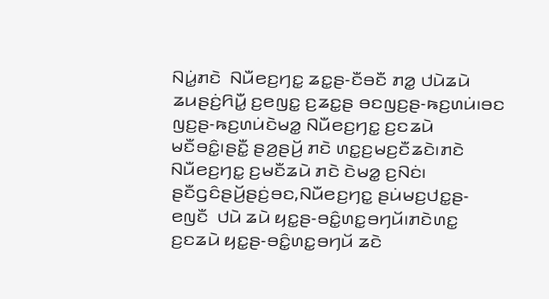ꤡꤣꤦ꤭ꤊꤢꤧ  ꤡꤣꤪꤕꤢ꤬ꤚꤢ꤭ ꤘꤢ꤭ꤔ-ꤢꤪꤋꤢꤪ ꤊꤤ꤭ ꤓꤣꤧꤘꤣꤧ ꤘꤣꤔꤢꤦ꤬ꤖꤣꤪ꤭ ꤢ꤬ꤕꤜꤢ꤭ ꤢ꤬ꤘꤢ꤭ꤔ ꤋꤢꤜꤢ꤬ꤔ-ꤒꤢ꤬ꤛꤣꤦ꤯ꤋꤢ ꤜꤢ꤬ꤔ-ꤒꤢ꤬ꤛꤣꤦꤢꤧꤗꤤ꤭ ꤡꤣꤪꤕꤢ꤬ꤚꤢ꤭ ꤢ꤬ꤢꤘꤣꤧ ꤗꤢꤪꤋꤢꤨ꤭꤯ꤔꤢꤪ꤭ ꤔꤤ꤬ꤔꤣꤩ꤬ ꤊꤢꤧ ꤛꤢ꤭ꤢ꤬ꤗꤢ꤬ꤢꤪꤘꤢꤧ꤯ꤊꤢꤧ ꤡꤣꤪꤕꤢ꤬ꤚꤢ꤭ ꤢ꤬ꤗꤢꤪꤘꤣꤧ ꤊꤢꤧ ꤢꤧꤗꤤ꤭ ꤢ꤬ꤡꤢꤦ꤯
ꤔꤢꤪꤞꤢꤨꤔꤣꤩ꤬ꤔꤢꤦ꤬ꤋꤢ,ꤡꤣꤪꤕꤢ꤬ꤚꤢ꤭ ꤔꤣꤦꤗꤢ꤬ꤓꤢ꤭ꤔ-ꤕꤜꤢꤪ  ꤓꤣꤧ ꤘꤣꤧ ꤟꤢ꤭ꤔ-ꤋꤢꤨ꤭ꤛꤢ꤭ꤋꤚꤣꤩ꤯ꤊꤢꤧꤛꤢ꤭ ꤢ꤬ꤢꤘꤣꤧ ꤟꤢ꤭ꤔ-ꤋꤢꤨ꤭ꤛꤢ꤭ꤋꤚꤣꤩ ꤘꤢꤧ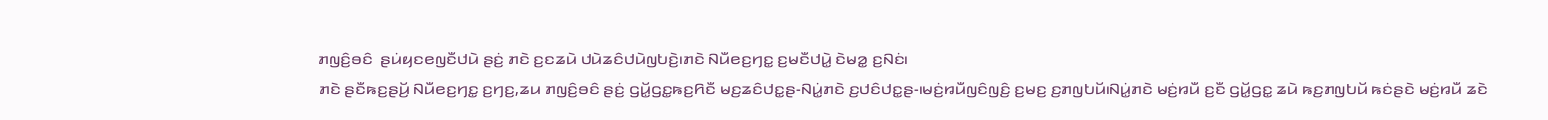ꤊꤜꤢꤨ꤬ꤋꤢꤨ  ꤔꤣꤦꤟꤢꤕꤜꤢꤪꤓꤣꤧ ꤔꤢꤦ꤬ ꤊꤢꤧ ꤢ꤬ꤢꤘꤣꤧ ꤓꤣꤧꤘꤢꤨꤓꤣꤧꤜꤝꤢꤧ꤬꤯ꤊꤢꤧ ꤡꤣꤪꤕꤢ꤬ꤚꤢ꤭ ꤢ꤬ꤗꤢꤪꤓꤣꤧ꤭ ꤢꤧꤗꤤ꤭ ꤢ꤬ꤡꤢꤦ꤯
ꤊꤢꤧ ꤔꤢꤪꤒꤢ꤬ꤔꤣꤩ꤬ ꤡꤣꤪꤕꤢ꤬ꤚꤢ꤭ ꤢ꤬ꤚꤢ꤬,ꤘꤣ ꤊꤜꤢꤨ꤬ꤋꤢꤨ ꤔꤢꤦ꤬ ꤞꤣꤩ꤭ꤞꤢ꤭ꤒꤢ꤬ꤖꤢꤪ ꤗꤢ꤬ꤘꤢꤨꤓꤢ꤭ꤔ-ꤡꤣꤦ꤭ꤊꤢꤧ ꤢ꤬ꤓꤢꤨꤓꤢ꤭ꤔ-꤯ꤗꤢꤦ꤬ꤙꤣꤪꤜꤢꤨꤜꤢꤨ꤬ ꤢ꤬ꤗꤢ꤬ ꤢ꤬ꤊꤜꤝꤣꤩ꤯ꤡꤣꤦ꤭ꤊꤢꤧ ꤗꤢꤦ꤬ꤙꤣꤪ ꤢ꤬ꤢꤪ ꤞꤣꤩ꤭ꤞꤢ꤭ ꤘꤣꤧ ꤒꤢ꤬ꤊꤜꤝꤣꤩ ꤒꤢꤦꤔꤢꤧ ꤗꤢꤦ꤬ꤙꤣꤪ ꤘꤢꤧ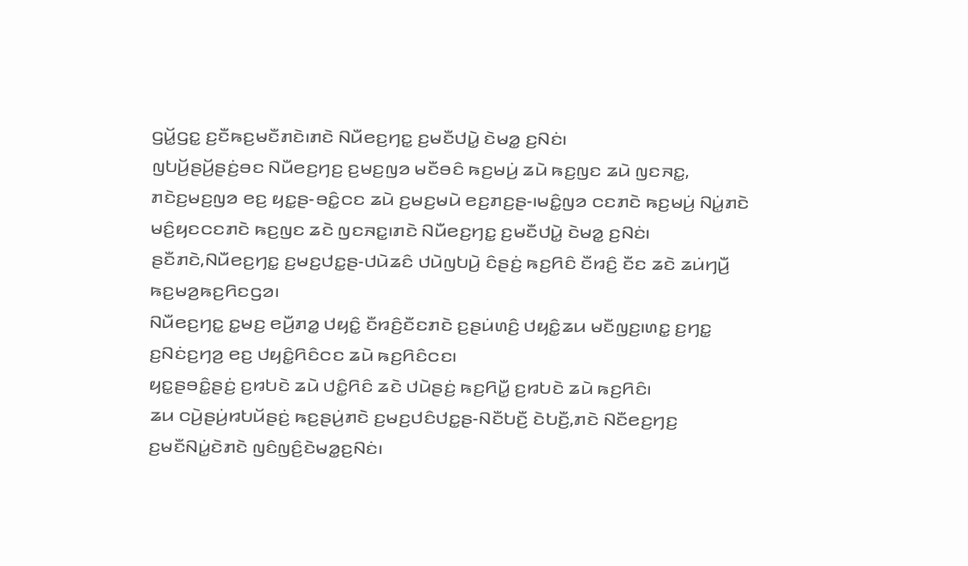ꤞꤣꤩ꤭ꤞꤢ꤭ ꤢ꤬ꤢꤪꤒꤢ꤬ꤗꤢꤪꤊꤢꤧ꤯ꤊꤢꤧ ꤡꤣꤪꤕꤢ꤬ꤚꤢ꤭ ꤢ꤬ꤗꤢꤪꤓꤣꤧ꤭ ꤢꤧꤗꤤ꤭ ꤢ꤬ꤡꤢꤦ꤯
ꤜꤝꤣꤩ꤬ꤔꤣꤩ꤬ꤔꤢꤦ꤬ꤋꤢ ꤡꤣꤪꤕꤢ꤬ꤚꤢ꤬ ꤢ꤬ꤗꤢ꤬ꤜꤤ ꤗꤢꤪꤋꤢꤨ ꤒꤢ꤬ꤗꤣꤦ꤬ ꤘꤣꤧ ꤒꤢ꤬ꤜꤢ ꤘꤣꤧ ꤜꤢꤏꤢ꤭, ꤊꤢꤧꤢ꤬ꤗꤢ꤬ꤜꤤ ꤕꤢ꤬ ꤟꤢ꤭ꤔ-ꤋꤢꤨ꤭ꤍꤢ ꤘꤣꤧ ꤢ꤬ꤗꤢ꤬ꤗꤣꤧ ꤕꤢ꤬ꤊꤢ꤬ꤔ-꤯ꤗꤢꤨ꤭ꤜꤤ ꤍꤢꤊꤢꤧ ꤒꤢ꤬ꤗꤣꤦ꤬ ꤡꤣꤦ꤭ꤊꤢꤧ ꤗꤢꤨ꤬ꤟꤢꤍꤢꤊꤢꤧ ꤒꤢ꤬ꤜꤢ ꤘꤢꤧ ꤜꤢꤏꤢ꤭꤯ꤊꤢꤧ ꤡꤣꤪꤕꤢ꤬ꤚꤢ꤭ ꤢ꤬ꤗꤢꤪꤓꤣꤧ꤭ ꤢꤧꤗꤤ꤭ ꤢ꤬ꤡꤢꤦ꤯
ꤔꤢꤪꤊꤢꤧ,ꤡꤣꤪꤕꤢ꤬ꤚꤢ꤭ ꤢ꤬ꤗꤢ꤬ꤓꤢ꤭ꤔ-ꤓꤣꤧꤘꤢꤨ ꤓꤣꤧꤜꤝꤣꤧ꤬ ꤢꤨꤔꤢꤦ꤬ ꤒꤢ꤬ꤖꤢꤨ ꤢꤪꤙꤢꤨ꤬ ꤢꤪꤢ ꤘꤢꤧ ꤘꤣꤦꤚꤣꤪ꤬ ꤒꤢ꤬ꤗꤤ꤬ꤒꤢ꤬ꤖꤢꤞꤤ꤯
ꤡꤣꤪꤕꤢ꤬ꤚꤢ꤭ ꤢ꤭ꤗꤢ꤬ ꤕꤣꤪ꤬ꤊꤤ꤭ ꤓꤟꤢꤨ꤭ ꤢꤪꤙꤢꤨ꤬ꤢꤪꤢꤊꤢꤧ ꤢ꤬ꤔꤣꤦꤛꤢꤨ꤬ ꤓꤟꤢꤨ꤭ꤘꤣ ꤗꤢꤪꤜꤢ꤬꤯ꤛꤢ꤭ ꤢ꤬ꤚꤢ꤭ ꤢ꤬ꤡꤢꤦꤢ꤬ꤚꤤ꤬ ꤕꤢ꤬ ꤓꤟꤢꤨ꤭ꤖꤢꤨꤍꤢ ꤘꤣꤧ ꤒꤢ꤬ꤖꤢꤨꤍꤢ꤯
ꤟꤢ꤭ꤔꤋꤢꤨ꤭ꤔꤢꤦ꤬ ꤢ꤬ꤙꤝꤢꤧ ꤘꤣꤧ ꤓꤢꤨ꤭ꤖꤢꤨ ꤘꤢꤧ ꤓꤣꤧꤔꤢꤦ꤬ ꤒꤢ꤬ꤖꤣꤪ꤭ ꤢ꤬ꤙꤝꤢꤧ ꤘꤣꤧ ꤒꤢ꤬ꤖꤢꤨ꤯
ꤘꤣ ꤍꤣꤧ꤬ꤔꤣꤦ꤬ꤙꤝꤣꤩꤔꤢꤦ꤬ ꤒꤢ꤬ꤔꤣꤦ꤬ꤊꤢꤧ ꤢ꤬ꤗꤢ꤬ꤓꤢꤨꤓꤢ꤭ꤔ-ꤡꤢꤪꤝꤢꤪ꤬ ꤢꤧꤝꤢꤪ꤬,ꤊꤢꤧ ꤡꤢꤪꤕꤢ꤬ꤚꤢ꤬ ꤢ꤬ꤗꤢꤪꤡꤣꤦ꤭ꤢꤧꤊꤢꤧ ꤜꤢꤨꤜꤢꤨ꤬ꤢꤧꤗꤤ꤭ꤢ꤬ꤡꤢꤦ꤯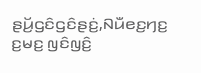ꤔꤣꤩ꤬ꤞꤢꤨꤞꤢꤨꤔꤢꤦ꤬,ꤡꤣꤪꤕꤢ꤬ꤚꤢ꤬ ꤢ꤬ꤗꤢ꤬ ꤜꤢꤨꤜꤢꤨ꤬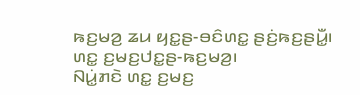ꤒꤢ꤬ꤗꤤ꤬ ꤘꤣ ꤟꤢ꤭ꤔ-ꤋꤢꤨꤛꤢ꤭ ꤔꤢꤦ꤬ꤒꤢ꤬ꤔꤣꤪ꤭꤯
ꤛꤢ꤭ ꤢ꤬ꤗꤢ꤬ꤓꤢ꤭ꤔ-ꤒꤢ꤬ꤗꤤ꤬꤯
ꤡꤣꤦ꤭ꤊꤢꤧ ꤛꤢ꤭ ꤢ꤬ꤗꤢ꤬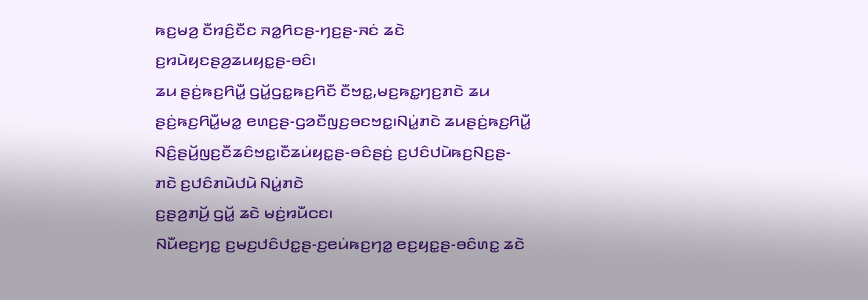ꤒꤢ꤬ꤗꤤ꤬ ꤢꤪꤙꤢꤨ꤬ꤢꤪꤢ ꤏꤤ꤭ꤖꤢꤔ-ꤚꤢ꤬ꤔ-ꤏꤢꤦ ꤘꤢꤧ ꤢ꤬ꤙꤣꤧꤟꤢꤔꤤ꤬ꤘꤣꤟꤢ꤭ꤔ-ꤋꤢꤨ꤯
ꤘꤣ ꤔꤢꤦ꤬ꤒꤢ꤬ꤖꤣꤪ꤭ ꤞꤣꤩ꤭ꤞꤢ꤭ꤒꤢ꤬ꤖꤢꤪ ꤢꤪꤠꤢ꤭,ꤗꤢ꤬ꤒꤢ꤭ꤚꤢ꤬ꤊꤢꤧ ꤘꤣ ꤔꤢꤦ꤬ꤒꤢ꤬ꤖꤣꤪ꤭ꤗꤤ꤭ ꤕꤛꤢ꤬ꤔ-ꤞꤤꤢꤪꤜꤢ꤬ꤋꤢꤠꤢ꤭꤯ꤡꤣꤦ꤭ꤊꤢꤧ ꤘꤣꤔꤢꤦ꤬ꤒꤢ꤬ꤖꤣꤪ꤭ ꤡꤢꤨ꤬ꤔꤣꤩ꤬ꤜꤢ꤬ꤢꤪꤘꤢꤨꤠꤢ꤭꤯ꤢꤪꤘꤣꤦꤟꤢ꤭ꤔ-ꤋꤢꤨꤔꤢꤦ꤬ ꤢ꤬ꤓꤢꤨꤓꤣꤧꤒꤢ꤬ꤡꤢ꤬ꤔ- ꤊꤢꤧ ꤢ꤬ꤓꤢꤨꤊꤣꤧꤓꤣꤧ ꤡꤣꤦ꤭ꤊꤢꤧ
ꤢ꤬ꤔꤤ꤬ꤊꤣꤩ꤬ ꤞꤣꤩ꤭ ꤘꤢꤧ ꤗꤢꤦ꤬ꤙꤣꤪꤍꤢ꤯
ꤡꤣꤪꤕꤢ꤬ꤚꤢ꤭ ꤢ꤬ꤗꤢ꤬ꤓꤢꤨꤓꤢ꤭ꤔ-ꤢ꤬ꤕꤣꤦꤒꤢ꤬ꤚꤤ꤭ ꤕꤢ꤬ꤟꤢ꤭ꤔ-ꤋꤢꤨꤛꤢ꤭ ꤘꤢꤧ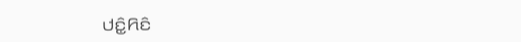ꤓꤢꤨ꤭ꤖꤢꤨ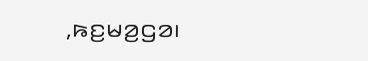,ꤒꤢ꤬ꤗꤤ꤬ꤞꤤ꤯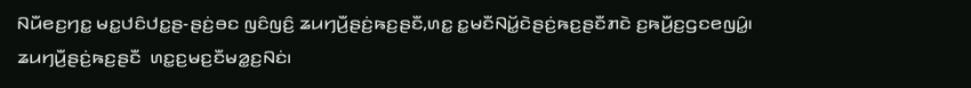ꤡꤣꤪꤕꤢ꤬ꤚꤢ꤭ ꤗꤢ꤭ꤓꤢꤨꤓꤢ꤭ꤔ-ꤔꤢꤦ꤬ꤋꤢ ꤜꤢꤨꤜꤢꤨ꤬ ꤘꤣꤚꤣꤪ꤬ꤔꤢꤦ꤬ꤒꤢ꤬ꤔꤢꤪ,ꤛꤢ꤭ ꤢ꤭ꤗꤢꤪꤡꤣꤩ꤭ꤢꤧꤔꤢꤦ꤬ꤒꤢ꤬ꤔꤢꤪꤊꤢꤧ ꤢ꤬ꤒꤣꤪ꤬ꤢ꤬ꤞꤢꤕꤜꤣꤨ꤭꤯
ꤘꤣꤚꤣꤪ꤬ꤔꤢꤦ꤬ꤒꤢ꤬ꤔꤢꤪ  ꤛꤢ꤭ꤢ꤬ꤗꤢ꤬ꤢꤪꤗꤤ꤭ꤢ꤬ꤡꤢꤦ꤯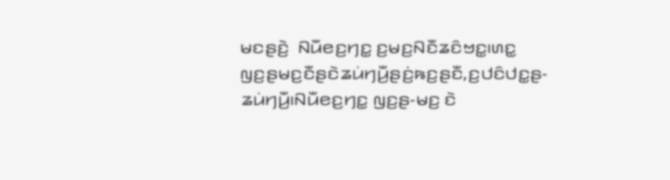ꤗꤢꤔꤢꤧ꤬  ꤡꤣꤪꤕꤢ꤬ꤚꤢ꤭ ꤢ꤬ꤗꤢ꤬ꤡꤢꤪꤘꤢꤨꤠꤢ꤭꤯ꤛꤢ꤭ ꤜꤢ꤬ꤔꤗꤢ꤬ꤢꤪꤔꤢꤧꤘꤣꤦꤚꤣꤪ꤬ꤔꤢꤦ꤬ꤒꤢ꤬ꤔꤢꤪ,ꤢ꤬ꤓꤢꤨꤓꤢ꤭ꤔ-ꤘꤣꤦꤚꤣꤪ꤬꤯ꤡꤣꤪꤕꤢ꤬ꤚꤢ꤭ ꤜꤢ꤬ꤔ-ꤗꤢ꤬ ꤢꤧ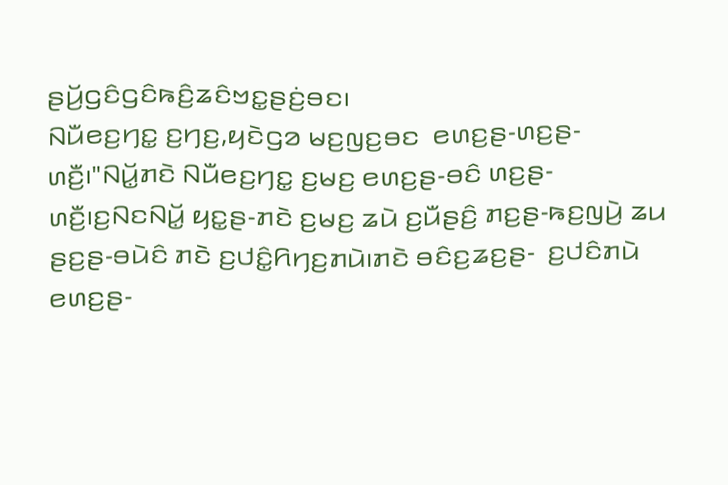ꤔꤣꤩ꤬ꤞꤢꤨꤞꤢꤨꤒꤢꤨ꤬ꤘꤢꤨꤠꤢ꤭ꤔꤢꤦ꤬ꤋꤢ꤯
ꤡꤣꤪꤕꤢ꤬ꤚꤢ꤭ ꤢ꤬ꤚꤢ꤬,ꤟꤢꤧꤞꤤ ꤗꤢ꤬ꤜꤢ꤬ꤋꤢ  ꤕꤛꤢ꤬ꤔ-ꤛꤢ꤬ꤔ-ꤛꤢꤪ꤬꤯"ꤡꤣꤩ꤭ꤊꤢꤧ ꤡꤣꤪꤕꤢ꤬ꤚꤢ꤭ ꤢ꤬ꤗꤢ꤬ ꤕꤛꤢ꤬ꤔ-ꤋꤢꤨ ꤛꤢ꤬ꤔ-ꤛꤢꤪ꤬꤯ꤢ꤬ꤡꤢꤡꤣꤩ꤭ ꤟꤢ꤭ꤔ-ꤊꤢꤧ ꤢ꤬ꤗꤢ꤬ ꤘꤣꤧ ꤢ꤬ꤣꤪꤔꤢꤨ꤬ ꤊꤢ꤬ꤔ-ꤒꤢ꤬ꤜꤣꤧ꤬ ꤘꤣ ꤔꤢ꤬ꤔ-ꤋꤣꤧꤢꤨ ꤊꤢꤧ ꤢ꤬ꤓꤢꤨ꤭ꤖꤚꤢ꤬ꤊꤣꤧ꤯ꤊꤢꤧ ꤋꤢꤨꤢ꤬ꤘꤢ꤬ꤔ-  ꤢ꤬ꤓꤢꤨꤊꤣꤧ ꤕꤛꤢ꤬ꤔ-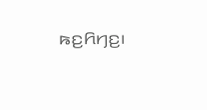ꤒꤢ꤬ꤖꤚꤢ꤬꤯